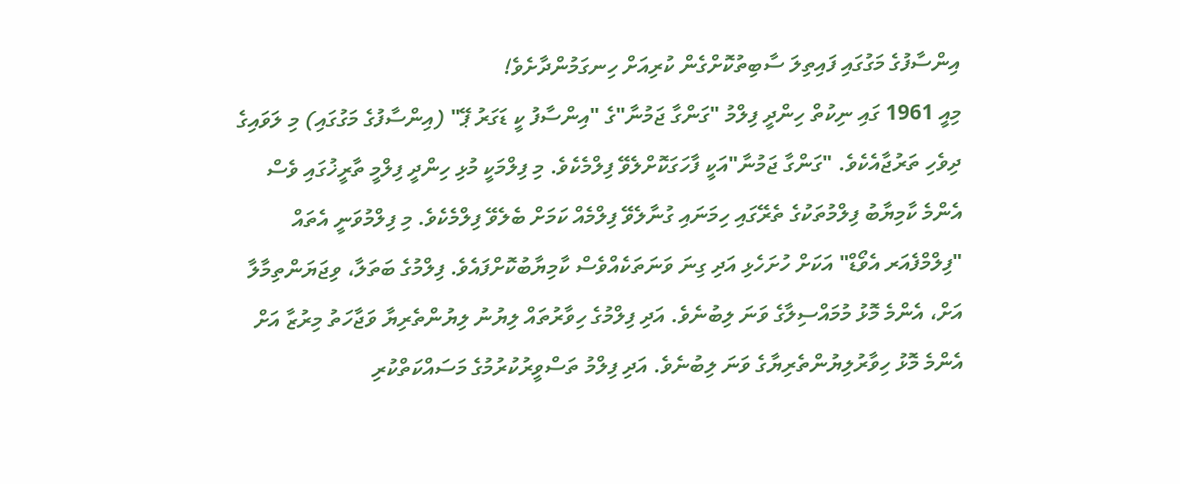އިންސާފުގެ މަގުގައި ފައިތިލަ ސާބިތުކޮށްގެން ކުރިއަށް ހިނގަމުންދާށެވެ!
މިއީ 1961 ގައި ނިކުތް ހިންދީ ފިލްމު "ގަންގާ ޖަމުނާ"ގެ "އިންސާފު ކީ ޑަގަރު ޕޭ" (އިންސާފުގެ މަގުގައި) މި ލަވައިގެ ދިވެހި ތަރުޖާއެކެވެ. "ގަންގާ ޖަމުނާ"އަކީ ފާހަގަކޮށްލެވޭ ފިލްމެކެވެ. މި ފިލްމަކީ މުޅި ހިންދީ ފިލްމީ ތާރީޚުގައި ވެސް އެންމެ ކާމިޔާބު ފިލްމުތަކުގެ ތެރޭގައި ހިމަނައި ގުނާލެވޭ ފިލްމެއް ކަމަށް ބެލެވޭ ފިލްމެކެވެ. މި ފިލްމުވަނީ އެތައް "ފިލްމްފެއަރ އެވޯޑް" އަކަށް ހުށަހެޅި އަދި ގިނަ ވަނަތަކެއްވެސް ކާމިޔާބުކޮށްފައެވެ. ފިލްމުގެ ބަތަލާ، ވިޖަޔަންތިމާލާ އަށް، އެންމެ މޮޅު މުމައްސިލާގެ ވަނަ ލިބުނެވެ. އަދި ފިލްމުގެ ހިވާރުތައް ލިޔުނު ލިޔުންތެރިޔާ ވަޖާހަތު މިރުޒާ އަށް އެންމެ މޮޅު ހިވާރުލިޔުންތެރިޔާގެ ވަނަ ލިބުނެވެ. އަދި ފިލްމު ތަސްވީރުކުރުމުގެ މަސައްކަތްކުރި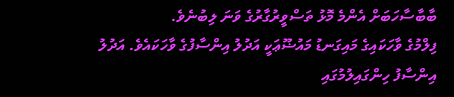ބާބާސާހަބަށް އެންމެ މޮޅު ތަސްވީރުގާރުގެ ވަނަ ލިބުނެވެ.
ފިލްމުގެ ވާހަކައިގެ މައިގަނޑު މައުޟޫޢަކީ އަދުލު އިންސާފުގެ ވާހަކައެވެ. އަދުލު އިންސާފު ހިންގައިލުމުގައި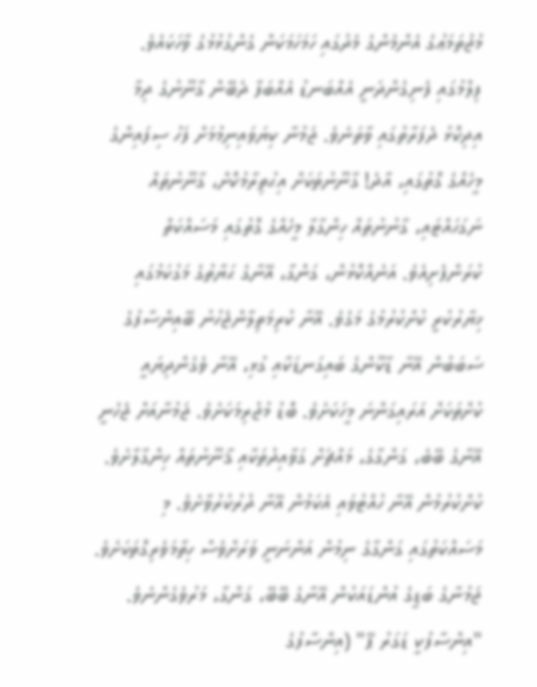މުޖުތަމަޢުގެ އެންމެންގެ މެދުގައި ހަމަހަމަކަން ގެންގުޅުމުގެ ވާހަކައެވެ. ފިލްމުގައި ފެނިގެންދަނީ އެއްބަނޑު އެއްބަފާ ދެބޭން ގާނޫނުގެ ދިމާ އިދިކޮޅު ދެފަރާތުގައި ވާތަނެވެ. ޖަމުނާ ކިޔަވައިނިމުމަށް ފަހު ސިފައިންގެ މީހެއްގެ ގޮތުގައި، އާދެ! ގާނޫނުތަކަށް އިޙުތިރާމުކޮށް، ގާނޫނުތައް ނަގަހައްޓައި، ގާނުނުތައް ހިންގާލާ މީހެއްގެ ގޮތުގައި މަސައްކަތް ކުރަންފެށިއެވެ. އަނެއްކޮޅުން، ގަންގާ، އޭނާގެ ޙަޔާތުގެ މަގުކަމުގައި ޚިޔާރުކުރީ ކުށްކުރުމުގެ މަގެވެ. އޭނާ ކުރިމަތިލާންޖެހުނު ބޭއިންސާފުގެ ސަބަބުން އޭނާ ޑާކޫންގެ ބައިގަނޑަކާއި ގުޅި، އޭނާ ވެގެންދިޔައީ ކުށްތަކަށް އަރައިގަންނަ މީހަކަށެވެ. ބޮޑު މުޖުރިމަކަށެވެ. ޖަމުނާއަށް ޖެހެނީ އޭނާގެ ބޭބެ، ގަންގާގެ، މައްޗަށް ގަވާއިދުތަކާއި ޤާނޫނުތައް ހިންގާލާށެވެ. ކުށްކުރުމުން އޭނާ ހުއްޓުވައި އެކަމުން އޭނާ ދުރުކުރުވާށެވެ. މި މަސައްކަތުގައި ގަންގާގެ ނިމުން އަންނަނީ ވަރަށްވެސް ހިތާމަވެރިގޮތަކަށެވެ. ޖަމުނާގެ ބަޑީގެ އުންޑައަކުން އޭނާގެ ބޭބޭ، ގަންގާ، މަރުވެގެންނެވެ.
"އިންސާފުކީ ޑަގަރު ޕޭ" (އިންސާފުގެ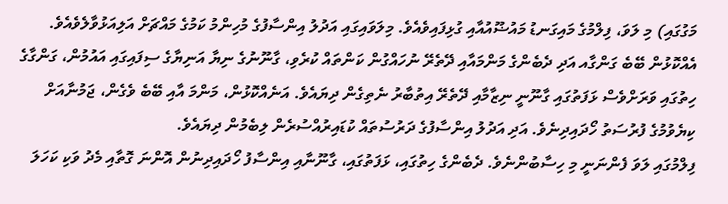މަގުގައި) މި ލަވަ، ފިލްމުގެ މައިގަނޑު މައުޟޫއުއާއި ގުޅިފައިވެއެވެ. މިލަވައިގައި އަދުލު އިންސާފުގެ މުހިންމު ކަމުގެ މައްޗަށް އަލިއަޅުވާލެވެއެވެ. އެއްކޮޅުން ބޭބެ ގަންގާއ އަދި ދެބެންގެ މަންމައާއި ދޭތެރޭ ނުހައްގުން ކަންތައް ކުރެވި، ގާނޫނުގެ ނިޔާ އަނިޔާގެ ސިފައިގައި އައުމުން، ގަންގާގެ ހިތުގައި ވަރަށްވެސް ޅަފަތުގައި ގާނޫނީ ނިޒާމާއި ދޭތެރޭ އިތުބާރު ނެތިގެން ދިޔައެވެ. އަނެއްކޮޅުން، މަންމަ އާއި ބޭބެ ވެގެން، ޖަމުނާއަށް ކިޔެވުމުގެ ފުރުސަތު ހޯދައިދިނެވެ. އަދި އަދުލު އިންސާފުގެ ދަރުސުތައް ކުޑައިރުއްސުރެން ލިބެމުން ދިޔައެވެ.
ފިލްމުގައި ލަވަ ފެންނަނީ މި ހިސާބުންނެވެ. ދެބެންގެ ހިތުގައި، ޅަފަތުގައި، ގާނޫނާއި އިންސާފު ހޯދައިދިނުން އޮންނަ ގޮތާއި މެދު ވަކި ކަހަލަ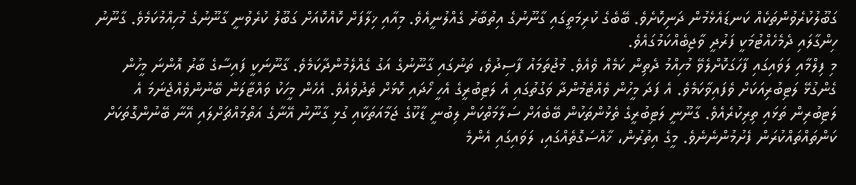ގަބޫލުކުރެވުންތަކެއް ކަނޑައެޅެމުން ދަނިކޮށެވެ. ބޭބެގެ ކުރިމަތީގައި ގާނޫނުގެ އިތުބާރު ގެއްލުނީއެވެ. މިއާއި ޚިލާފަށް ކޮއްކޮއަށް ގަބޫލު ކުރެވުނީ ގާނޫނުގެ މުހިއްމުކަމެވެ. ގާނޫނު ހިންގާލައި ދެމެހެއްޓުމަކީ ފަރުދީ ވާޖިބެއްކަމުގައެވެ.
މި ފިލްމާއި ލަވައިގައި ފާހަގަކޮށްލެވޭ މުހިއްމު ދެތިން ކަމެއް ވެއެވެ. މުޖުތަމައު ފާސިދުވެ، ތަނުގައި ގާނޫނުގެ އަގު ގެއްލެމުންދާކަމެވެ. ގާނޫނަކީ ފައިސާގެ ބާރު އޮންނަ މީހުން ގެންގުޅޭ ލަޓިބުރިއަކަށް ވެފައިވާކަމެވެ. އެ ފަދަ މީހުން ވެއްޓެމުންދާ ވަގުތުގައި އެ ލަޓިބުރީގެ އެހީ ހޯދައި ކޮޅަށް ތެދުވެއެވެ. އެހެން މީހަކު ވައްޓާލަން ބޭނުންވެއްޖެނަމަ އެ ލަޓިބުރިން ތަޅައި ތިރިކުރެއެވެ. ގާނޫނީ ލަޓިބުރީގެ ތެޅުންތަކުން ބޭބެއަށް ސަލާމަތްކަން ލިބުނީ ޑާކޫގެ ޖަމާއަތަކާއި ގުޅި ގާނޫނު އޭނާގެ އަތްމައްޗަށްލައި އޭނާ ބޭނުންގޮތަކަށް ކަންތައްތައްކުރަން ފެށުމުންނެނެވެ. މީގެ އިތުރުން، ޚާއްސަގޮތެއްގައި، ލަވައިގައި އެންމެ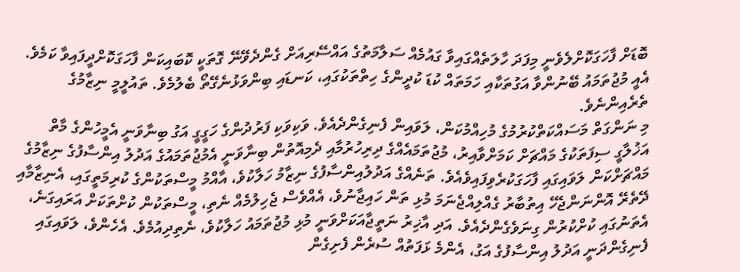ބޮޑަށް ފާހަގަކޮށްލެވެނީ މިފަދަ ހާލަތެއްގައިވާ ގައުމެއް ސަލާމަތުގެ އައްސޭރިއަށް ގެންދެވޭނޭ ގޮތަކީ ކޮބައިކަން ފާހަގަކޮށްދީފައިވާ ކަމެވެ. އެއީ މުޖުތަމައު ބޭނުންވާ އަގުތަކާއި ހަމަތައް ކުޑަ ކުދީންގެ ހިތްތަކުގައި، ކަނޑައި ބިންވަޅުނެގޭތޯ ބެލުމެވެ. ތައުލީމީ ނިޒާމުގެ ތެރެއިންނެވެ.
މި ނަންގަތް މަސައްކަތްކުރުމުގެ މުހިއްމުކަން، ލަވައިން ފެނިގެންދެއެވެ. ވަކިވަކި ފަރުދުންގެ ހަގީގީ އަގު ބިނާވަނީ އެމީހުންގެ މާތް އަޚުލާގީ ސިފަތަކުގެ މައްޗަށް ކަމަށްވާއިރު، މުޖުތަމައެއްގެ ދިރިހުރުމާއި ދެމިއޮތުން ބިނާވަނީ އެމުޖުތަމައުގެ އަދުލު އިންސާފުގެ ނިޒާމުގެ މައްޗަށްކަން ލަވައިގައި ފާހަގަކުރެވިފައިވެއެވެ. ތަނެއްގެ އަދުލުއިންސާފުގެ ނިޒާމު ހަލާކުވެ، އާއްމު މީސްތަކުންގެ ކުރިމަތީގައި، އެނިޒާމާއި ދޭތެރޭ އޮންނަންޖެހޭ އިތުބާރު ގެއްލިއްޖެނަމަ މުޅި ތަން ހައިޖާނުވެ، އެއްވެސް ޖެހިލުމެއް ނެތި، މީސްތަކުން ކުށްތަކަށް އަރައިގަނެ، އެތަނުގައި ކުށްކުރުން ގިނަވެގެންދެއެވެ. އަދި އާޚިރު ނަތީޖާއަކަށްވަނީ މުޅި މުޖުތަމައު ހަލާކުވެ، ނެތިދިއުމެވެ. އެހެންވެ، ލަވައިގައި ފެނިގެންދަނީ އަދުލު އިންސާފުގެ އަގު، އެންމެ ޅަފަތުއް ސުރެން ފެށިގެން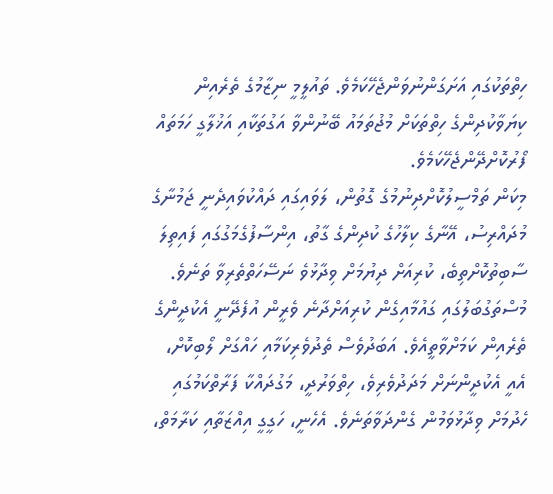ހިތްތަކުގައި އަށަގަންނުވަންޖެހޭކަމެވެ. ތައުލީމީ ނިޒާމުގެ ތެރެއިން ކިޔަވާކުދިންގެ ހިތްތަކަށް މުޖުތަމައު ބޭނުންވާ އަގުތަކާއި އަޚުލާގީ ހަމަތައް ފޯރުކޮށްދޭންޖެހޭކަމެވެ.
މިކަން ތަމްސީލުކޮށްދިނުމުގެ ގޮތުން، ލަވައިގައި ދައްކުވައިދެނީ ޖަމުނާގެ މުދައްރިސު، އޭނާގެ ކިލާހުގެ ކުދިންގެ ގާތު، އިންސާފުގެމަގުގައި ފައިތިލަ ސާބިތުކޮށްތިބެ، ކުރިއަށް ދިޔުމަށް ވިދާޅުވެ ނަސޭހަތްތެރިވާ ތަނެވެ. މުސްތަގުބަލުގައި ގައުމާއިގެން ކުރިއަށްދާނެ ވެރީން އުފެދޭނީ އެކުދީންގެ ތެރެއިން ކަމަށްވާތީއެވެ. އަބަދުވެސް ތެދުވެރިކަމާއި ހައްގަށް ލޯބިކޮށް، އެއީ އެކުދީންނަށް މަދަދުވެރިވެ، ހިތްވަރުދީ، މަގުދައްކާ ފަރާތްކަމުގައި ހެދުމަށް ވިދާޅުވަމުން ގެންދަވާތަނެވެ. އެހެނީ، ހަގީގީ އިއްޒަތާއި ކަރާމަތް،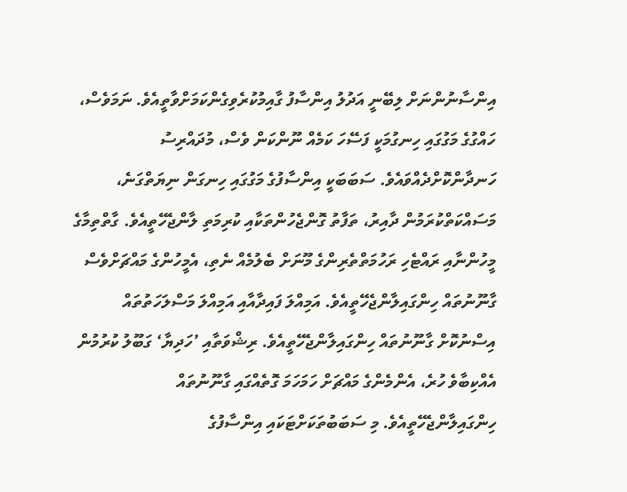އިންސާނުންނަށް ލިބޭނީ އަދުލު އިންސާފު ގާއިމުކުރެވިގެންކަމަށްވާތީއެވެ. ނަމަވެސް، ހައްގުގެ މަގުގައި ހިނގުމަކީ ފަސޭހަ ކަމެއް ނޫންކަން ވެސް، މުދައްރިސު ހަނދާންކޮށްދެއްވައެވެ. ސަބަބަކީ އިންސާފުގެ މަގުގައި ހިނގަން ނިޔަތްގަނެ، މަސައްކަތްކުރަމުން ދާއިރު، ތަފާތު ގޮންޖެހުންތަކާއި ކުރިމަތި ލާންޖެހޭތީއެވެ. ގާތްތިމާގެ މީހުންނާއި ރައްޓެހި ރަހުމަތްތެރިންގެ މޫނަށް ބެލުމެއް ނެތި، އެމީހުންގެ މައްޗަށްވެސް ގާނޫނުތައް ހިންގައިލާންޖެހޭތީއެވެ. އަމިއްލަ ފައިދާއާއި އަމިއްލަ މަސްލަހަތުތައް އިސްނުކޮށް ގާނޫނުތައް ހިންގައިލާންޖެހޭތީއެވެ. ރިޝްވަތާއި ’ހަދިޔާ‘ ގަބޫލު ކުރުމުން އެއްކިބާވެ ހުރެ، އެންމެންގެ މައްޗަށް ހަމަހަމަ ގޮތެއްގައި ގާނޫނުތައް ހިންގައިލާންޖެހޭތީއެވެ. މި ސަބަބުތަކަށްޓަކައި އިންސާފުގެ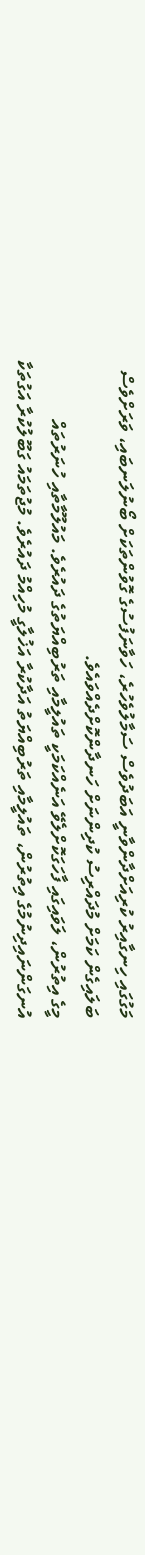މަގުގައި ހިނގާއިރު ކުރިއަށްދާންވާނީ އަބަދުވެސް ސަމާލުވެހުރެ، ހަވާނަފުސުގެ ގޮވުންތަކަށް ބޯނުލަނބައި، ވަރަށްވެސް ބަލައިގެން ކަމަށް މުދައްރިސު ކުދިންނަށް ހަނދާންކޮށްދެއްވައެވެ.
މީގެ އިތުރުން، ލަވައިގައި ފާހަގަކޮށްލެވޭ އަނެއްކަމަކީ ތައުލީމާއި ތަރުބިއްޔަތުގެ ދައުރެވެ. މައުލޫމާތާއި ހުނަރުތައް އުނގަންނައިދިނުމުގެ އިތުރުން، ތައުލީމާއި ތަރުބިއްޔަތު އަދާކުރާ އަޚުލާގީ މުހިއްމު ދައުރެވެ. މުޖުތަމައު ގަބޫލުކުރާ އަގުތަކާ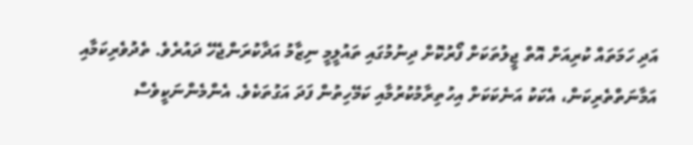އަދި ހަމަތައް ކުރިއަށް އޮތް ޖީލުތަކަށް ފޯރުކޮށް ދިނުމުގައި ތައުލީމީ ނިޒާމު އަދާކުރަންޖެހޭ ދައުރެވެ. ތެދުވެރިކަމާއި އަމާނަތްތެރިކަން، އެކަކު އަނެކަކަށް އިހުތިރާމުކުރުމާއި ކަމޭހިތުން ފަދަ އަގުތަކެވެ. އެންމެންނަކީވެސް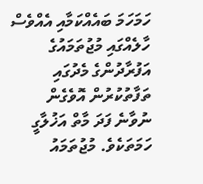ހަމަހަމަ ބައެއްކަމާއި އެއްވެސް ހާލެއްގައި މުޖުތަމައުގެ އަފުރާދުންގެ މެދުގައި ތަފާތުކުރުން އޮވެގެން ނުވާނެ ފަދަ މާތް އަޚުލާގީ ހަމަތަކެވެ. މުޖުތަމައު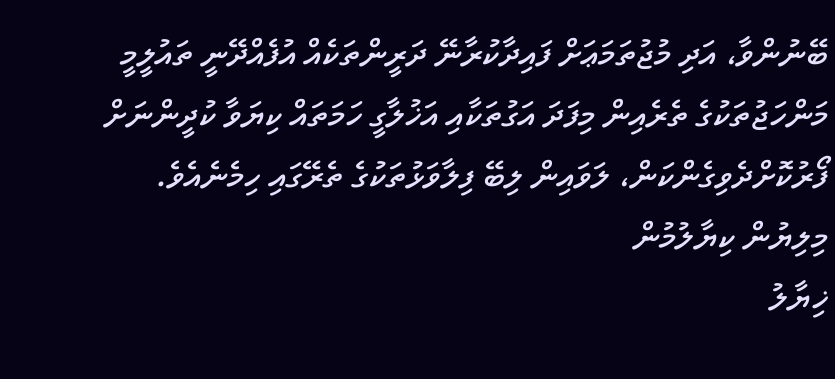ބޭނުންވާ، އަދި މުޖުތަމަޢަށް ފައިދާކުރާނޭ ދަރީންތަކެއް އުފެއްދޭނީ ތައުލީމީ މަންހަޖުތަކުގެ ތެރެއިން މިފަދަ އަގުތަކާއި އަޚުލާގީ ހަމަތައް ކިޔަވާ ކުދީންނަށް ފޯރުކޮށްދެވިގެންކަން، ލަވައިން ލިބޭ ފިލާވަޅުތަކުގެ ތެރޭގައި ހިމެނެއެވެ.
މިލިޔުން ކިޔާލުމުން
ޚިޔާލު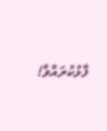ފާޅުކުރައްވާ!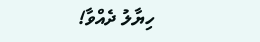ހިޔާލު ދެއްވާ!